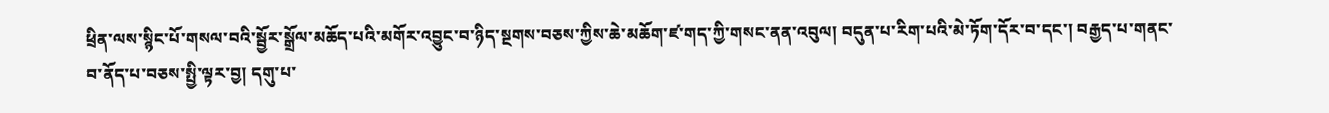ཕྲིན་ལས་སྙིང་པོ་གསལ་བའི་སྦྱོར་སྒྲོལ་མཆོད་པའི་མགོར་འབྱུང་བ་ཉིད་སྔགས་བཅས་ཀྱིས་ཆེ་མཆོག་ཛ་གད་ཀྱི་གསང་ནན་འབུལ། བདུན་པ་རིག་པའི་མེ་ཏོག་དོར་བ་དང་། བརྒྱད་པ་གནང་བ་ནོད་པ་བཅས་སྤྱི་ལྟར་བྱ། དགུ་པ་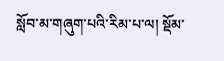སློབ་མ་གཞུག་པའི་རིམ་པ་ལ། སྡོམ་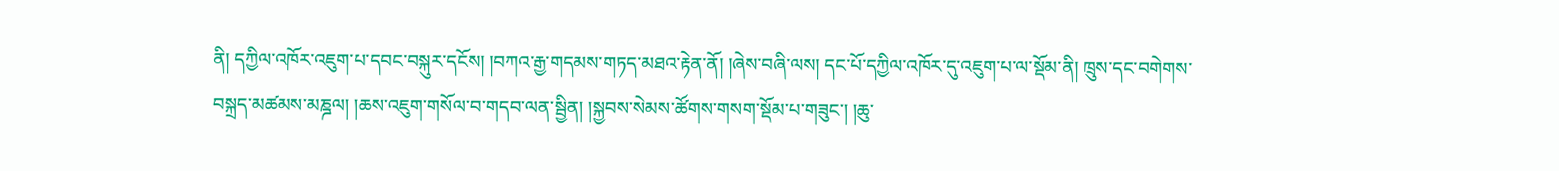ནི། དཀྱིལ་འཁོར་འཇུག་པ་དབང་བསྐུར་དངོས། །བཀའ་རྒྱ་གདམས་གཏད་མཐའ་རྟེན་ནོ། །ཞེས་བཞི་ལས། དང་པོ་དཀྱིལ་འཁོར་དུ་འཇུག་པ་ལ་སྡོམ་ནི། ཁྲུས་དང་བགེགས་བསྐྲད་མཚམས་མཎྜལ། །ཆས་འཇུག་གསོལ་བ་གདབ་ལན་སྦྱིན། །སྐྱབས་སེམས་ཚོགས་གསག་སྡོམ་པ་གཟུང་། །ཆུ་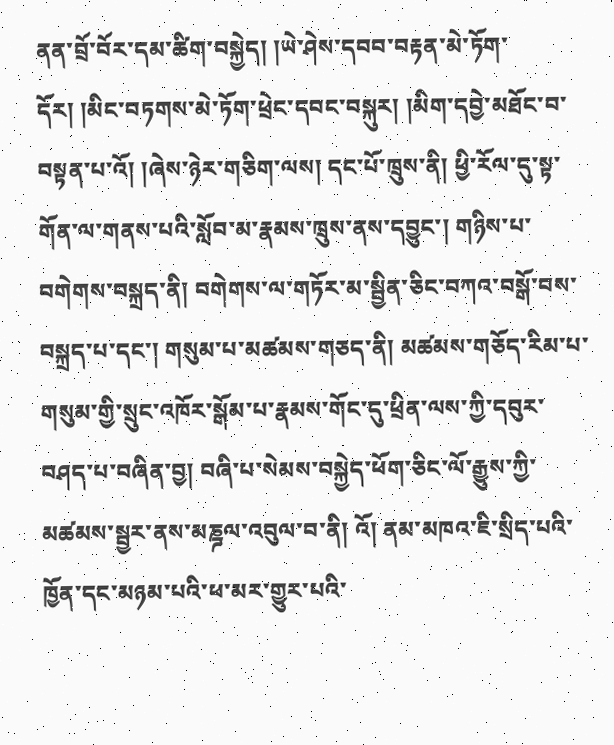ནན་བྲོ་བོར་དམ་ཚིག་བསྐྱེད། །ཡེ་ཤེས་དབབ་བརྟན་མེ་ཏོག་དོར། །མིང་བཏགས་མེ་ཏོག་ཕྲེང་དབང་བསྐུར། །མིག་དབྱེ་མཐོང་བ་བསྟན་པ་འོ། །ཞེས་ཉེར་གཅིག་ལས། དང་པོ་ཁྲུས་ནི། ཕྱི་རོལ་དུ་སྟ་གོན་ལ་གནས་པའི་སློབ་མ་རྣམས་ཁྲུས་ནས་དབྱུང་། གཉིས་པ་བགེགས་བསྐྲད་ནི། བགེགས་ལ་གཏོར་མ་སྦྱིན་ཅིང་བཀའ་བསྒོ་བས་བསྐྲད་པ་དང་། གསུམ་པ་མཚམས་གཅད་ནི། མཚམས་གཅོད་རིམ་པ་གསུམ་གྱི་སྲུང་འཁོར་སྒོམ་པ་རྣམས་གོང་དུ་ཕྲིན་ལས་ཀྱི་དབུར་བཤད་པ་བཞིན་བྱ། བཞི་པ་སེམས་བསྐྱེད་ཕོག་ཅིང་ལོ་རྒྱུས་ཀྱི་མཚམས་སྦྱར་ནས་མཎྜལ་འབུལ་བ་ནི། འོ། ནམ་མཁའ་ཇི་སྲིད་པའི་ཁྱོན་དང་མཉམ་པའི་ཕ་མར་གྱུར་པའི་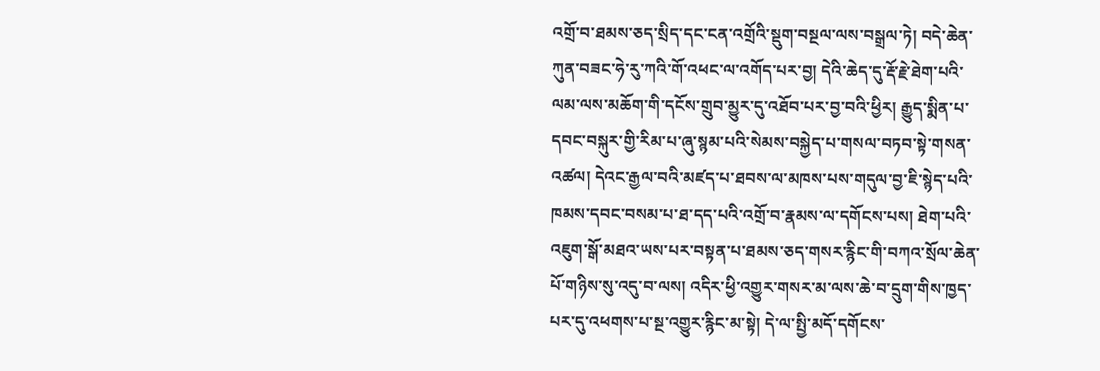འགྲོ་བ་ཐམས་ཅད་སྲིད་དང་ངན་འགྲོའི་སྡུག་བསྔལ་ལས་བསྒྲལ་ཏེ། བདེ་ཆེན་ཀུན་བཟང་ཧེ་རུ་ཀའི་གོ་འཕང་ལ་འགོད་པར་བྱ། དེའི་ཆེད་དུ་རྡོ་རྗེ་ཐེག་པའི་ལམ་ལས་མཆོག་གི་དངོས་གྲུབ་མྱུར་དུ་འཐོབ་པར་བྱ་བའི་ཕྱིར། རྒྱུད་སྨིན་པ་དབང་བསྐུར་གྱི་རིམ་པ་ཞུ་སྙམ་པའི་སེམས་བསྐྱེད་པ་གསལ་བཏབ་སྟེ་གསན་འཚལ། དེའང་རྒྱལ་བའི་མཛད་པ་ཐབས་ལ་མཁས་པས་གདུལ་བྱ་ཇི་སྙེད་པའི་ཁམས་དབང་བསམ་པ་ཐ་དད་པའི་འགྲོ་བ་རྣམས་ལ་དགོངས་པས། ཐེག་པའི་འཇུག་སྒོ་མཐའ་ཡས་པར་བསྟན་པ་ཐམས་ཅད་གསར་རྙིང་གི་བཀའ་སྲོལ་ཆེན་པོ་གཉིས་སུ་འདུ་བ་ལས། འདིར་ཕྱི་འགྱུར་གསར་མ་ལས་ཆེ་བ་དྲུག་གིས་ཁྱད་པར་དུ་འཕགས་པ་སྔ་འགྱུར་རྙིང་མ་སྟེ། དེ་ལ་སྤྱི་མདོ་དགོངས་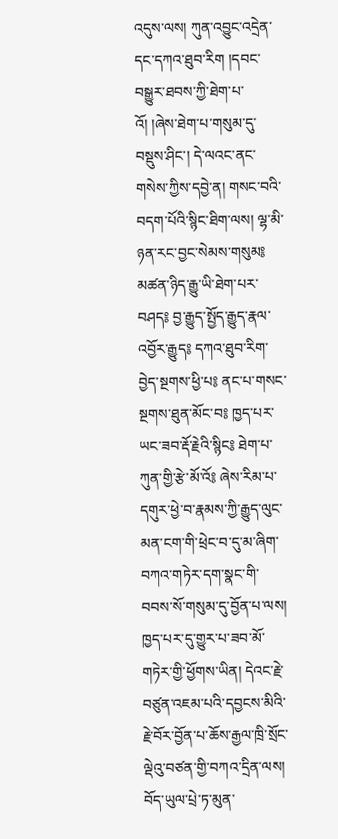འདུས་ལས། ཀུན་འབྱུང་འདྲེན་དང་དཀའ་ཐུབ་རིག །དབང་བསྒྱུར་ཐབས་ཀྱི་ཐེག་པ་འོ། །ཞེས་ཐེག་པ་གསུམ་དུ་བསྡུས་ཤིང་། དེ་ལའང་ནང་གསེས་ཀྱིས་དབྱེ་ན། གསང་བའི་བདག་པོའི་སྙིང་ཐིག་ལས། ལྷ་མི་ཉན་རང་བྱང་སེམས་གསུམ༔ མཚན་ཉིད་རྒྱུ་ཡི་ཐེག་པར་བཤད༔ བྱ་རྒྱུད་སྤྱོད་རྒྱུད་རྣལ་འབྱོར་རྒྱུད༔ དཀའ་ཐུབ་རིག་བྱེད་སྔགས་ཕྱི་པ༔ ནང་པ་གསང་སྔགས་ཐུན་མོང་བ༔ ཁྱད་པར་ཡང་ཟབ་རྡོ་རྗེའི་སྙིང༔ ཐེག་པ་ཀུན་གྱི་རྩེ་མོ་འོ༔ ཞེས་རིམ་པ་དགུར་ཕྱེ་བ་རྣམས་ཀྱི་རྒྱུད་ལུང་མན་ངག་གི་ཕྲེང་བ་དུ་མ་ཞིག་བཀའ་གཏེར་དག་སྣང་གི་བབས་སོ་གསུམ་དུ་བྱོན་པ་ལས། ཁྱད་པར་དུ་གྱུར་པ་ཟབ་མོ་གཏེར་གྱི་ཕྱོགས་ཡིན། དེའང་རྗེ་བཙུན་འཇམ་པའི་དབྱངས་མིའི་རྗེ་བོར་བྱོན་པ་ཆོས་རྒྱལ་ཁྲི་སྲོང་ལྡེའུ་བཙན་གྱི་བཀའ་དྲིན་ལས། བོད་ཡུལ་པྲེ་ཏ་མུན་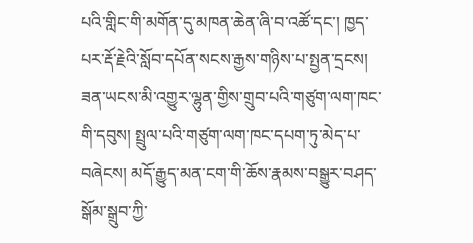པའི་གླིང་གི་མགོན་དུ་མཁན་ཆེན་ཞི་བ་འཚོ་དང་། ཁྱད་པར་རྡོ་རྗེའི་སློབ་དཔོན་སངས་རྒྱས་གཉིས་པ་སྤྱན་དྲངས། ཟན་ཡངས་མི་འགྱུར་ལྷུན་གྱིས་གྲུབ་པའི་གཙུག་ལག་ཁང་གི་དབུས། སྤྲུལ་པའི་གཙུག་ལག་ཁང་དཔག་ཏུ་མེད་པ་བཞེངས། མདོ་རྒྱུད་མན་ངག་གི་ཆོས་རྣམས་བསྒྱུར་བཤད་སྒོམ་སྒྲུབ་ཀྱི་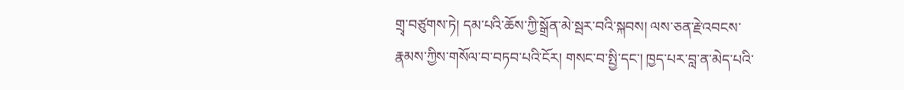གྲྭ་བཙུགས་ཏེ། དམ་པའི་ཆོས་ཀྱི་སྒྲོན་མེ་སྦར་བའི་སྐབས། ལས་ཅན་རྗེ་འབངས་རྣམས་ཀྱིས་གསོལ་བ་བཏབ་པའི་ངོར། གསང་བ་སྤྱི་དང་། ཁྱད་པར་བླ་ན་མེད་པའི་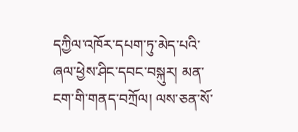དཀྱིལ་འཁོར་དཔག་ཏུ་མེད་པའི་ཞལ་ཕྱེས་ཤིང་དབང་བསྐུར། མན་ངག་གི་གནད་བཀྲོལ། ལས་ཅན་སོ་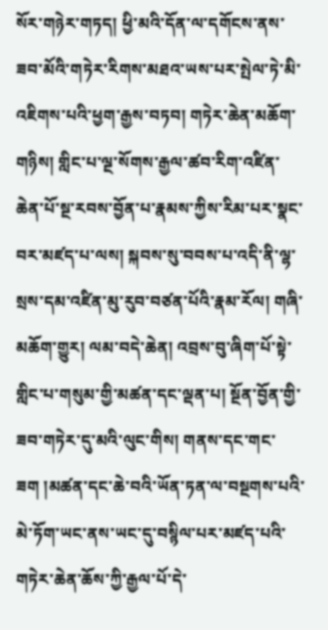སོར་གཉེར་གཏད། ཕྱི་མའི་དོན་ལ་དགོངས་ནས་ཟབ་མོའི་གཏེར་རིགས་མཐའ་ཡས་པར་སྤེལ་ཏེ་མི་འཇིགས་པའི་ཕྱག་རྒྱས་བཏབ། གཏེར་ཆེན་མཆོག་གཉིས། གླིང་པ་ལྔ་སོགས་རྒྱལ་ཚབ་རིག་འཛིན་ཆེན་པོ་སྔ་རབས་བྱོན་པ་རྣམས་ཀྱིས་རིམ་པར་སྣང་བར་མཛད་པ་ལས། སྐབས་སུ་བབས་པ་འདི་ནི་ལྷ་སྲས་དམ་འཛིན་མུ་རུབ་བཙན་པོའི་རྣམ་རོལ། གཞི་མཆོག་གྱུར། ལམ་བདེ་ཆེན། འབྲས་བུ་ཞིག་པོ་སྟེ་གླིང་པ་གསུམ་གྱི་མཚན་དང་ལྡན་པ། སྔོན་བྱོན་གྱི་ཟབ་གཏེར་དུ་མའི་ལུང་གིས། གནས་དང་གང་ཟག །མཚན་དང་ཆེ་བའི་ཡོན་ཏན་ལ་བསྔགས་པའི་མེ་ཏོག་ཡང་ནས་ཡང་དུ་བསྙིལ་པར་མཛད་པའི་གཏེར་ཆེན་ཆོས་ཀྱི་རྒྱལ་པོ་དེ་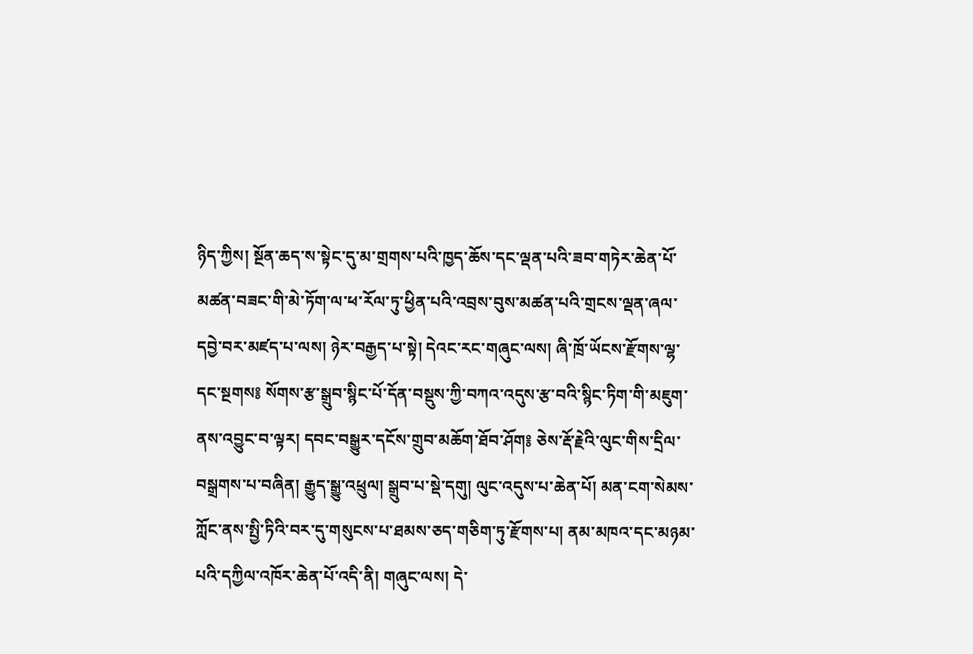ཉིད་ཀྱིས། སྔོན་ཆད་ས་སྟེང་དུ་མ་གྲགས་པའི་ཁྱད་ཆོས་དང་ལྡན་པའི་ཟབ་གཏེར་ཆེན་པོ་མཚན་བཟང་གི་མེ་ཏོག་ལ་ཕ་རོལ་ཏུ་ཕྱིན་པའི་འབྲས་བུས་མཚན་པའི་གྲངས་ལྡན་ཞལ་དབྱེ་བར་མཛད་པ་ལས། ཉེར་བརྒྱད་པ་སྟེ། དེའང་རང་གཞུང་ལས། ཞི་ཁྲོ་ཡོངས་རྫོགས་ལྷ་དང་སྔགས༔ སོགས་རྩ་སྒྲུབ་སྙིང་པོ་དོན་བསྡུས་ཀྱི་བཀའ་འདུས་རྩ་བའི་སྙིང་ཏིག་གི་མཇུག་ནས་འབྱུང་བ་ལྟར། དབང་བསྒྱུར་དངོས་གྲུབ་མཆོག་ཐོབ་ཤོག༔ ཅེས་རྡོ་རྗེའི་ལུང་གིས་དྲིལ་བསྒྲགས་པ་བཞིན། རྒྱུད་སྒྱུ་འཕྲུལ། སྒྲུབ་པ་སྡེ་དགུ། ལུང་འདུས་པ་ཆེན་པོ། མན་ངག་སེམས་ཀློང་ནས་སྤྱི་ཏིའི་བར་དུ་གསུངས་པ་ཐམས་ཅད་གཅིག་ཏུ་རྫོགས་པ། ནམ་མཁའ་དང་མཉམ་པའི་དཀྱིལ་འཁོར་ཆེན་པོ་འདི་ནི། གཞུང་ལས། དེ་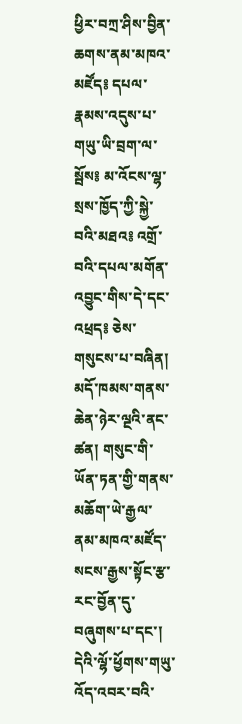ཕྱིར་བཀྲ་ཤིས་བྱིན་ཆགས་ནམ་མཁའ་མཛོད༔ དཔལ་རྣམས་འདུས་པ་གཡུ་ཡི་བྲག་ལ་སྦོས༔ མ་འོངས་ལྷ་སྲས་ཁྱོད་ཀྱི་སྐྱེ་བའི་མཐའ༔ འགྲོ་བའི་དཔལ་མགོན་འབྱུང་གིས་དེ་དང་འཕྲད༔ ཅེས་གསུངས་པ་བཞིན། མདོ་ཁམས་གནས་ཆེན་ཉེར་ལྔའི་ནང་ཚན། གསུང་གི་ཡོན་ཏན་གྱི་གནས་མཆོག་ཡེ་རྒྱལ་ནམ་མཁའ་མཛོད་སངས་རྒྱས་སྟོང་རྩ་རང་བྱོན་དུ་བཞུགས་པ་དང་། དེའི་ལྷོ་ཕྱོགས་གཡུ་འོད་འབར་བའི་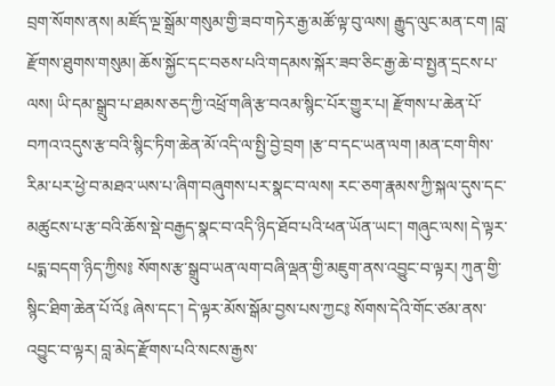བྲག་སོགས་ནས། མཛོད་ལྔ་སྒྲོམ་གསུམ་གྱི་ཟབ་གཏེར་རྒྱ་མཚོ་ལྟ་བུ་ལས། རྒྱུད་ལུང་མན་ངག །བླ་རྫོགས་ཐུགས་གསུམ། ཆོས་སྐྱོང་དང་བཅས་པའི་གདམས་སྐོར་ཟབ་ཅིང་རྒྱ་ཆེ་བ་སྤྱན་དྲངས་པ་ལས། ཡི་དམ་སྒྲུབ་པ་ཐམས་ཅད་ཀྱི་འཕྲོ་གཞི་རྩ་བའམ་སྙིང་པོར་གྱུར་པ། རྫོགས་པ་ཆེན་པོ་བཀའ་འདུས་རྩ་བའི་སྙིང་ཏིག་ཆེན་མོ་འདི་ལ་སྤྱི་བྱེ་བྲག །རྩ་བ་དང་ཡན་ལག །མན་ངག་གིས་རིམ་པར་ཕྱེ་བ་མཐའ་ཡས་པ་ཞིག་བཞུགས་པར་སྣང་བ་ལས། རང་ཅག་རྣམས་ཀྱི་སྐལ་དུས་དང་མཚུངས་པ་རྩ་བའི་ཆོས་སྡེ་བརྒྱད་སྣང་བ་འདི་ཉིད་ཐོབ་པའི་ཕན་ཡོན་ཡང་། གཞུང་ལས། དེ་ལྟར་པདྨ་བདག་ཉིད་ཀྱིས༔ སོགས་རྩ་སྒྲུབ་ཡན་ལག་བཞི་ལྡན་གྱི་མཇུག་ནས་འབྱུང་བ་ལྟར། ཀུན་གྱི་སྙིང་ཐིག་ཆེན་པོ་འོ༔ ཞེས་དང་། དེ་ལྟར་མོས་སྒོམ་བྱས་པས་ཀྱང༔ སོགས་དེའི་གོང་ཙམ་ནས་འབྱུང་བ་ལྟར། བླ་མེད་རྫོགས་པའི་སངས་རྒྱས་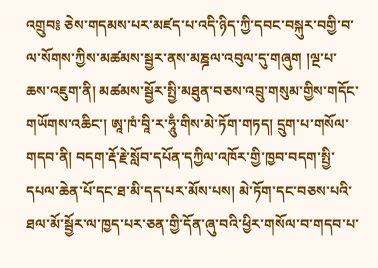འགྲུབ༔ ཅེས་གདམས་པར་མཛད་པ་འདི་ཉིད་ཀྱི་དབང་བསྐུར་བགྱི་བ་ལ་སོགས་ཀྱིས་མཚམས་སྦྱར་ནས་མཎྜལ་འབུལ་དུ་གཞུག །ལྔ་པ་ཆས་འཇུག་ནི། མཚམས་སྦྱོར་སྤྱི་མཐུན་བཅས་འབྲུ་གསུམ་གྱིས་གདོང་གཡོགས་འཆིང་། ཨཱ་ཁཾ་བཱི་ར་ཧཱུྃ་གིས་མེ་ཏོག་གཏད། དྲུག་པ་གསོལ་གདབ་ནི། བདག་རྡོ་རྗེ་སློབ་དཔོན་དཀྱིལ་འཁོར་གྱི་ཁྱབ་བདག་སྤྱི་དཔལ་ཆེན་པོ་དང་ཐ་མི་དད་པར་མོས་པས། མེ་ཏོག་དང་བཅས་པའི་ཐལ་མོ་སྦྱོར་ལ་ཁྱད་པར་ཅན་གྱི་དོན་ཞུ་བའི་ཕྱིར་གསོལ་བ་གདབ་པ་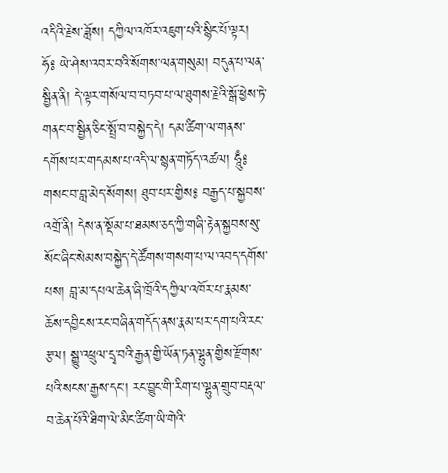འདིའི་རྗེས་ཟློས། དཀྱིལ་འཁོར་འཇུག་པའི་སྙིང་པོ་ལྟར། ཧོ༔ ཡེ་ཤེས་འབར་བའི་སོགས་ལན་གསུམ། བདུན་པ་ལན་སྦྱིན་ནི། དེ་ལྟར་གསོལ་བ་བཏབ་པ་ལ་ཐུགས་རྗེའི་སྒོ་ཕྱེས་ཏེ་གནང་བ་སྦྱིན་ཅིང་སྤྲོ་བ་བསྐྱེད་དེ། དམ་ཚིག་ལ་གནས་དགོས་པར་གདམས་པ་འདི་ལ་སྙན་གཏོད་འཚལ། ཧཱུྃ༔ གསང་བ་བླ་མེད་སོགས། ཐུབ་པར་གྱིས༔ བརྒྱད་པ་སྐྱབས་འགྲོ་ནི། དེས་ན་སྡོམ་པ་ཐམས་ཅད་ཀྱི་གཞི་རྟེན་སྐྱབས་སུ་སོང་ཞིང་སེམས་བསྐྱེད་དེ་ཚོགས་གསག་པ་ལ་འབད་དགོས་པས། བླ་མ་དཔལ་ཆེན་ཞི་ཁྲོའི་དཀྱིལ་འཁོར་པ་རྣམས་ཆོས་དབྱིངས་རང་བཞིན་གདོད་ནས་རྣམ་པར་དག་པའི་རང་རྩལ། སྒྱུ་འཕྲུལ་དྲྭ་བའི་རྒྱན་གྱི་ཡོན་ཏན་ལྷུན་གྱིས་རྫོགས་པའི་སངས་རྒྱས་དང་། རང་བྱུང་གི་རིག་པ་ལྷུན་གྲུབ་བརྡལ་བ་ཆེན་པོའི་ཐིག་ལེ་མིང་ཚིག་ཡི་གེའི་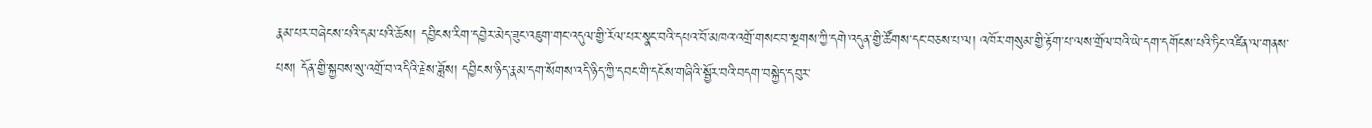རྣམ་པར་བཞེངས་པའི་དམ་པའི་ཆོས། དབྱིངས་རིག་དབྱེར་མེད་ཟུང་འཇུག་གང་འདུལ་གྱི་རོལ་པར་སྣང་བའི་དཔའ་བོ་མཁའ་འགྲོ་གསང་བ་སྔགས་ཀྱི་དགེ་འདུན་གྱི་ཚོགས་དང་བཅས་པ་ལ། འཁོར་གསུམ་གྱི་རྟོག་པ་ལས་གྲོལ་བའི་ཡེ་དག་དགོངས་པའི་ཏིང་འཛིན་ལ་གནས་པས། དོན་གྱི་སྐྱབས་སུ་འགྲོ་བ་འདིའི་རྗེས་ཟློས། དབྱིངས་ཉིད་རྣམ་དག་སོགས་འདི་ཉིད་ཀྱི་དབང་གི་དངོས་གཞིའི་སྦྱོར་བའི་བདག་བསྐྱེད་དབུར་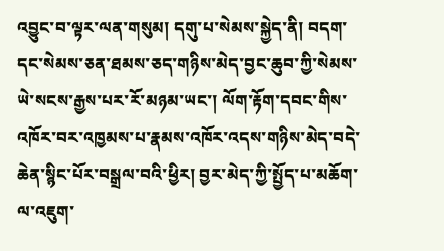འབྱུང་བ་ལྟར་ལན་གསུམ། དགུ་པ་སེམས་སྐྱེད་ནི། བདག་དང་སེམས་ཅན་ཐམས་ཅད་གཉིས་མེད་བྱང་ཆུབ་ཀྱི་སེམས་ཡེ་སངས་རྒྱས་པར་རོ་མཉམ་ཡང་། ལོག་རྟོག་དབང་གིས་འཁོར་བར་འཁྱམས་པ་རྣམས་འཁོར་འདས་གཉིས་མེད་བདེ་ཆེན་སྙིང་པོར་བསྒྲལ་བའི་ཕྱིར། བྱར་མེད་ཀྱི་སྤྱོད་པ་མཆོག་ལ་འཇུག་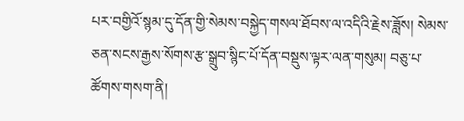པར་བགྱིའོ་སྙམ་དུ་དོན་གྱི་སེམས་བསྐྱེད་གསལ་ཐོབས་ལ་འདིའི་རྗེས་ཟློས། སེམས་ཅན་སངས་རྒྱས་སོགས་རྩ་སྒྲུབ་སྙིང་པོ་དོན་བསྡུས་ལྟར་ལན་གསུམ། བཅུ་པ་ཚོགས་གསག་ནི།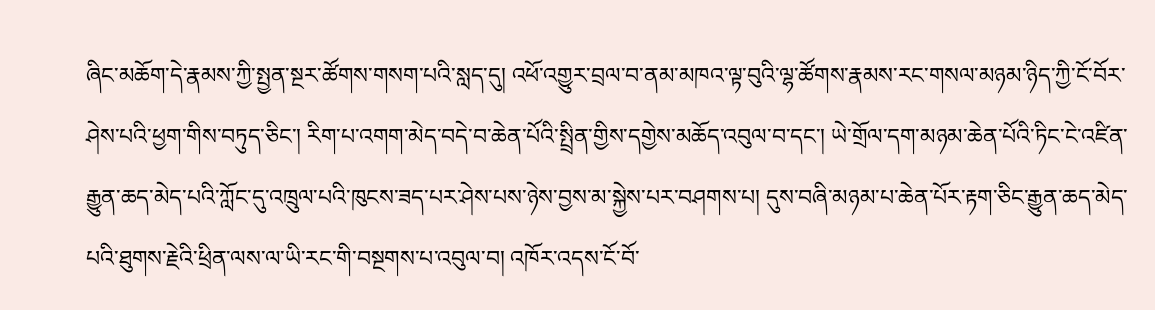ཞིང་མཆོག་དེ་རྣམས་ཀྱི་སྤྱན་སྔར་ཚོགས་གསག་པའི་སླད་དུ། འཕོ་འགྱུར་བྲལ་བ་ནམ་མཁའ་ལྟ་བུའི་ལྷ་ཚོགས་རྣམས་རང་གསལ་མཉམ་ཉིད་ཀྱི་ངོ་བོར་ཤེས་པའི་ཕྱག་གིས་བཏུད་ཅིང་། རིག་པ་འགག་མེད་བདེ་བ་ཆེན་པོའི་སྤྲིན་གྱིས་དགྱེས་མཆོད་འབུལ་བ་དང་། ཡེ་གྲོལ་དག་མཉམ་ཆེན་པོའི་ཏིང་ངེ་འཛིན་རྒྱུན་ཆད་མེད་པའི་ཀློང་དུ་འཁྲུལ་པའི་ཁུངས་ཟད་པར་ཤེས་པས་ཉེས་བྱས་མ་སྐྱེས་པར་བཤགས་པ། དུས་བཞི་མཉམ་པ་ཆེན་པོར་རྟག་ཅིང་རྒྱུན་ཆད་མེད་པའི་ཐུགས་རྗེའི་ཕྲིན་ལས་ལ་ཡི་རང་གི་བསྔགས་པ་འབུལ་བ། འཁོར་འདས་ངོ་བོ་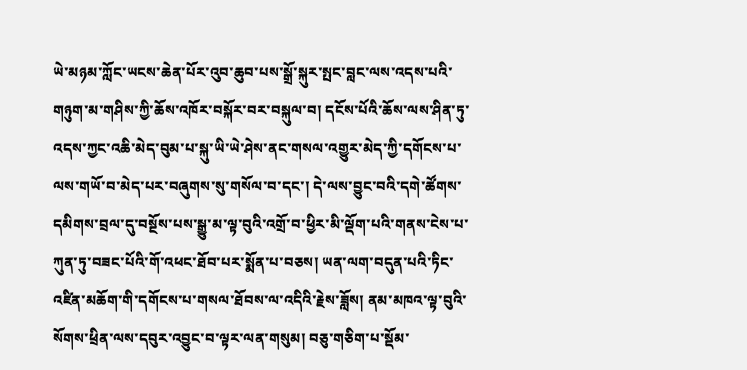ཡེ་མཉམ་ཀློང་ཡངས་ཆེན་པོར་འུབ་ཆུབ་པས་སྒྲོ་སྐུར་སྤང་བླང་ལས་འདས་པའི་གཉུག་མ་གཤིས་ཀྱི་ཆོས་འཁོར་བསྐོར་བར་བསྐུལ་བ། དངོས་པོའི་ཆོས་ལས་ཤིན་ཏུ་འདས་ཀྱང་འཆི་མེད་བུམ་པ་སྐུ་ཡི་ཡེ་ཤེས་ནང་གསལ་འགྱུར་མེད་ཀྱི་དགོངས་པ་ལས་གཡོ་བ་མེད་པར་བཞུགས་སུ་གསོལ་བ་དང་། དེ་ལས་བྱུང་བའི་དགེ་ཚོགས་དམིགས་བྲལ་དུ་བསྔོས་པས་སྒྱུ་མ་ལྟ་བུའི་འགྲོ་བ་ཕྱིར་མི་ལྡོག་པའི་གནས་ངེས་པ་ཀུན་ཏུ་བཟང་པོའི་གོ་འཕང་ཐོབ་པར་སྨོན་པ་བཅས། ཡན་ལག་བདུན་པའི་ཏིང་འཛིན་མཆོག་གི་དགོངས་པ་གསལ་ཐོབས་ལ་འདིའི་རྗེས་ཟློས། ནམ་མཁའ་ལྟ་བུའི་སོགས་ཕྲིན་ལས་དབུར་འབྱུང་བ་ལྟར་ལན་གསུམ། བཅུ་གཅིག་པ་སྡོམ་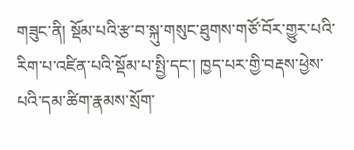གཟུང་ནི། སྡོམ་པའི་རྩ་བ་སྐུ་གསུང་ཐུགས་གཙོ་བོར་གྱུར་པའི་རིག་པ་འཛིན་པའི་སྡོམ་པ་སྤྱི་དང་། ཁྱད་པར་གྱི་བརྡས་ཕྱེས་པའི་དམ་ཚིག་རྣམས་སྲོག་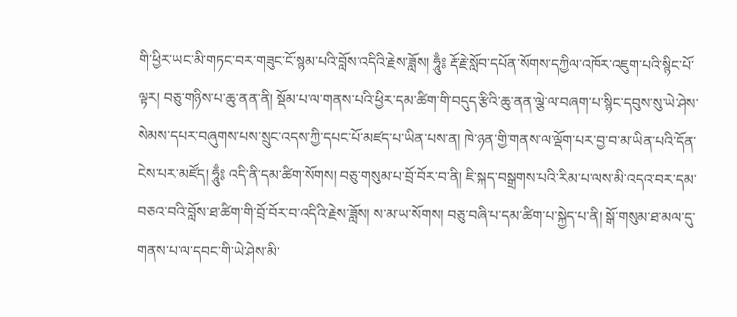གི་ཕྱིར་ཡང་མི་གཏང་བར་གཟུང་ངོ་སྙམ་པའི་བློས་འདིའི་རྗེས་ཟློས། ཧཱུྃ༔ རྡོ་རྗེ་སློབ་དཔོན་སོགས་དཀྱིལ་འཁོར་འཇུག་པའི་སྙིང་པོ་ལྟར། བཅུ་གཉིས་པ་ཆུ་ནན་ནི། སྡོམ་པ་ལ་གནས་པའི་ཕྱིར་དམ་ཚིག་གི་བདུད་རྩིའི་ཆུ་ནན་ལྕེ་ལ་བཞག་པ་སྙིང་དབུས་སུ་ཡེ་ཤེས་སེམས་དཔར་བཞུགས་པས་སྲུང་འདས་ཀྱི་དཔང་པོ་མཛད་པ་ཡིན་པས་ན། ཁེ་ཉན་གྱི་གནས་ལ་ལྡོག་པར་བྱ་བ་མ་ཡིན་པའི་དོན་ངེས་པར་མཛོད། ཧཱུྃ༔ འདི་ནི་དམ་ཚིག་སོགས། བཅུ་གསུམ་པ་བྲོ་བོར་བ་ནི། ཇི་སྐད་བསྒྲགས་པའི་རིམ་པ་ལས་མི་འདའ་བར་དམ་བཅའ་བའི་བློས་ཐ་ཚིག་གི་བྲོ་བོར་བ་འདིའི་རྗེས་ཟློས། ས་མ་ཡ་སོགས། བཅུ་བཞི་པ་དམ་ཚིག་པ་སྐྱེད་པ་ནི། སྒོ་གསུམ་ཐ་མལ་དུ་གནས་པ་ལ་དབང་གི་ཡེ་ཤེས་མི་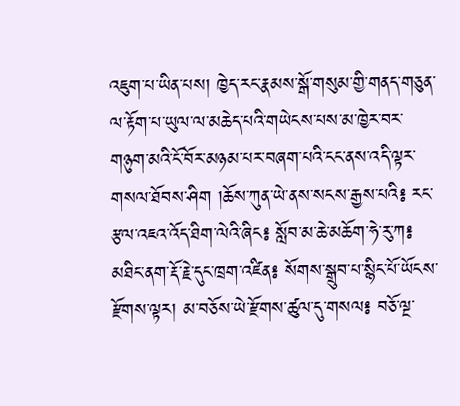འཇུག་པ་ཡིན་པས། ཁྱེད་རང་རྣམས་སྒོ་གསུམ་གྱི་གནད་གཅུན་ལ་རྟོག་པ་ཡུལ་ལ་མཆེད་པའི་གཡེངས་པས་མ་ཁྱེར་བར་གཉུག་མའི་ངོ་བོར་མཉམ་པར་བཞག་པའི་ངང་ནས་འདི་ལྟར་གསལ་ཐོབས་ཤིག །ཆོས་ཀུན་ཡེ་ནས་སངས་རྒྱས་པའི༔ རང་རྩལ་འཇའ་འོད་ཐིག་ལེའི་ཞིང༔ སློབ་མ་ཆེ་མཆོག་ཧེ་རུ་ཀ༔ མཐིང་ནག་རྡོ་རྗེ་དུང་ཁྲག་འཛིན༔ སོགས་སྒྲུབ་པ་སྙིང་པོ་ཡོངས་རྫོགས་ལྟར། མ་བཅོས་ཡེ་རྫོགས་ཚུལ་དུ་གསལ༔ བཅོ་ལྔ་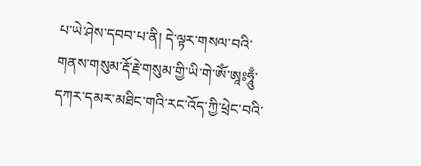པ་ཡེ་ཤེས་དབབ་པ་ནི། དེ་ལྟར་གསལ་བའི་གནས་གསུམ་རྡོ་རྗེ་གསུམ་གྱི་ཡི་གེ་ཨོཾ་ཨཱཿཧཱུྃ་དཀར་དམར་མཐིང་གའི་རང་འོད་ཀྱི་ཕྲེང་བའི་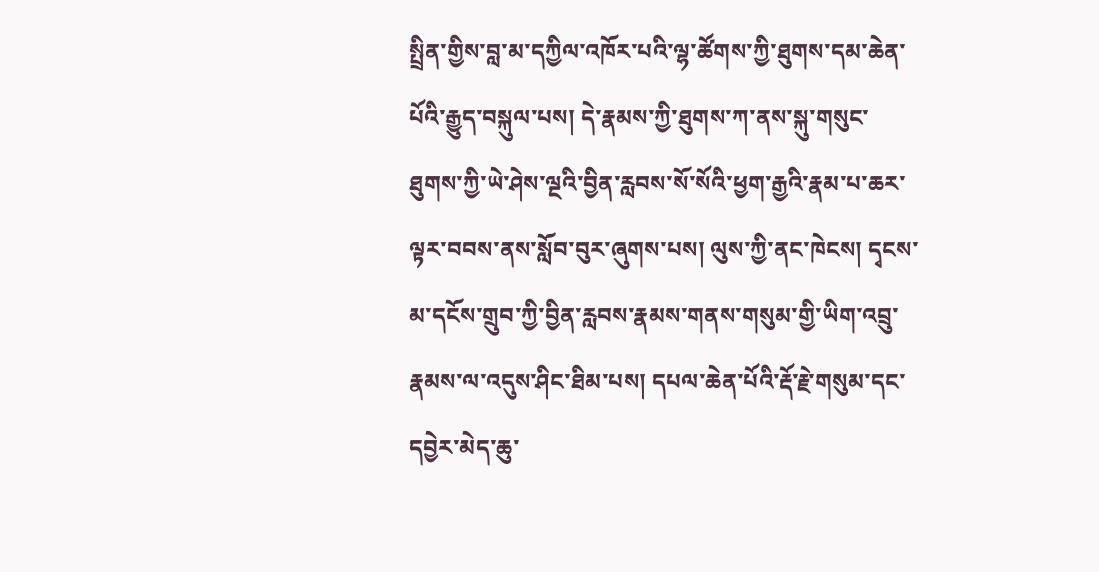སྤྲིན་གྱིས་བླ་མ་དཀྱིལ་འཁོར་པའི་ལྷ་ཚོགས་ཀྱི་ཐུགས་དམ་ཆེན་པོའི་རྒྱུད་བསྐུལ་པས། དེ་རྣམས་ཀྱི་ཐུགས་ཀ་ནས་སྐུ་གསུང་ཐུགས་ཀྱི་ཡེ་ཤེས་ལྔའི་བྱིན་རླབས་སོ་སོའི་ཕྱག་རྒྱའི་རྣམ་པ་ཆར་ལྟར་བབས་ནས་སློབ་བུར་ཞུགས་པས། ལུས་ཀྱི་ནང་ཁེངས། དྭངས་མ་དངོས་གྲུབ་ཀྱི་བྱིན་རླབས་རྣམས་གནས་གསུམ་གྱི་ཡིག་འབྲུ་རྣམས་ལ་འདུས་ཤིང་ཐིམ་པས། དཔལ་ཆེན་པོའི་རྡོ་རྗེ་གསུམ་དང་དབྱེར་མེད་ཆུ་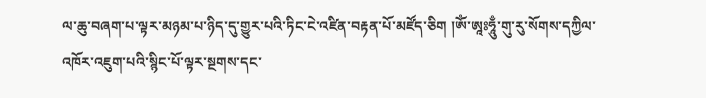ལ་ཆུ་བཞག་པ་ལྟར་མཉམ་པ་ཉིད་དུ་གྱུར་པའི་ཏིང་ངེ་འཛིན་བརྟན་པོ་མཛོད་ཅིག །ཨོཾ་ཨཱཿཧཱུྃ་གུ་རུ་སོགས་དཀྱིལ་འཁོར་འཇུག་པའི་སྙིང་པོ་ལྟར་སྔགས་དང་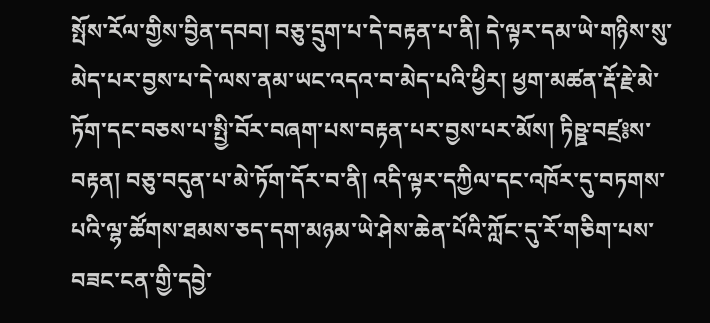སྤོས་རོལ་གྱིས་བྱིན་དབབ། བཅུ་དྲུག་པ་དེ་བརྟན་པ་ནི། དེ་ལྟར་དམ་ཡེ་གཉིས་སུ་མེད་པར་བྱས་པ་དེ་ལས་ནམ་ཡང་འདའ་བ་མེད་པའི་ཕྱིར། ཕྱག་མཚན་རྡོ་རྗེ་མེ་ཏོག་དང་བཅས་པ་སྤྱི་བོར་བཞག་པས་བརྟན་པར་བྱས་པར་མོས། ཏིཥྛ་བཛྲ༔ས་བརྟན། བཅུ་བདུན་པ་མེ་ཏོག་དོར་བ་ནི། འདི་ལྟར་དཀྱིལ་དང་འཁོར་དུ་བཏགས་པའི་ལྷ་ཚོགས་ཐམས་ཅད་དག་མཉམ་ཡེ་ཤེས་ཆེན་པོའི་ཀློང་དུ་རོ་གཅིག་པས་བཟང་ངན་གྱི་དབྱེ་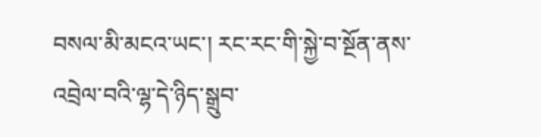བསལ་མི་མངའ་ཡང་། རང་རང་གི་སྐྱེ་བ་སྔོན་ནས་འབྲེལ་བའི་ལྷ་དེ་ཉིད་སྒྲུབ་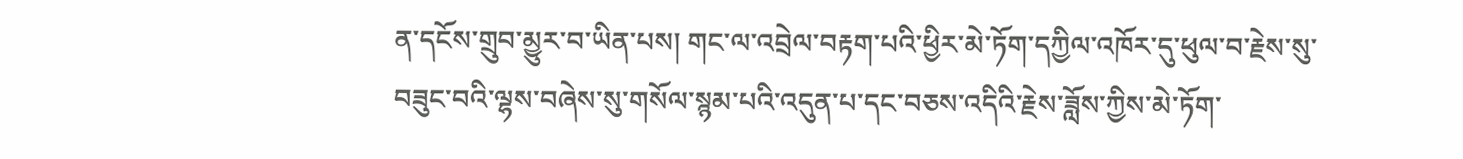ན་དངོས་གྲུབ་མྱུར་བ་ཡིན་པས། གང་ལ་འབྲེལ་བརྟག་པའི་ཕྱིར་མེ་ཏོག་དཀྱིལ་འཁོར་དུ་ཕུལ་བ་རྗེས་སུ་བཟུང་བའི་ལྷས་བཞེས་སུ་གསོལ་སྙམ་པའི་འདུན་པ་དང་བཅས་འདིའི་རྗེས་ཟློས་ཀྱིས་མེ་ཏོག་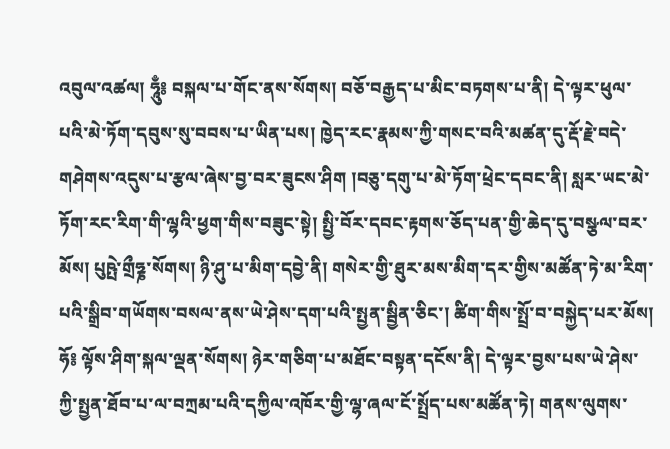འབུལ་འཚལ། ཧཱུྃ༔ བསྐལ་པ་གོང་ནས་སོགས། བཅོ་བརྒྱད་པ་མིང་བཏགས་པ་ནི། དེ་ལྟར་ཕུལ་པའི་མེ་ཏོག་དབུས་སུ་བབས་པ་ཡིན་པས། ཁྱེད་རང་རྣམས་ཀྱི་གསང་བའི་མཚན་དུ་རྡོ་རྗེ་བདེ་གཤེགས་འདུས་པ་རྩལ་ཞེས་བྱ་བར་ཟུངས་ཤིག །བཅུ་དགུ་པ་མེ་ཏོག་ཕྲེང་དབང་ནི། སླར་ཡང་མེ་ཏོག་རང་རིག་གི་ལྷའི་ཕྱག་གིས་བཟུང་སྟེ། སྤྱི་བོར་དབང་རྟགས་ཅོད་པན་གྱི་ཆེད་དུ་བསྩལ་བར་མོས། པུཥྤེ་གྲྀཧྞ་སོགས། ཉི་ཤུ་པ་མིག་དབྱེ་ནི། གསེར་གྱི་ཐུར་མས་མིག་དར་གྱིས་མཚོན་ཏེ་མ་རིག་པའི་སྒྲིབ་གཡོགས་བསལ་ནས་ཡེ་ཤེས་དག་པའི་སྤྱན་སྦྱིན་ཅིང་། ཚིག་གིས་སྤྲོ་བ་བསྐྱེད་པར་མོས། ཧོ༔ ལྟོས་ཤིག་སྐལ་ལྡན་སོགས། ཉེར་གཅིག་པ་མཐོང་བསྟན་དངོས་ནི། དེ་ལྟར་བྱས་པས་ཡེ་ཤེས་ཀྱི་སྤྱན་ཐོབ་པ་ལ་བཀྲམ་པའི་དཀྱིལ་འཁོར་གྱི་ལྷ་ཞལ་ངོ་སྤྲོད་པས་མཚོན་ཏེ། གནས་ལུགས་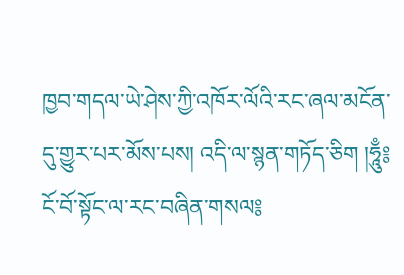ཁྱབ་གདལ་ཡེ་ཤེས་ཀྱི་འཁོར་ལོའི་རང་ཞལ་མངོན་དུ་གྱུར་པར་མོས་པས། འདི་ལ་སྙན་གཏོད་ཅིག །ཧཱུྃ༔ ངོ་བོ་སྟོང་ལ་རང་བཞིན་གསལ༔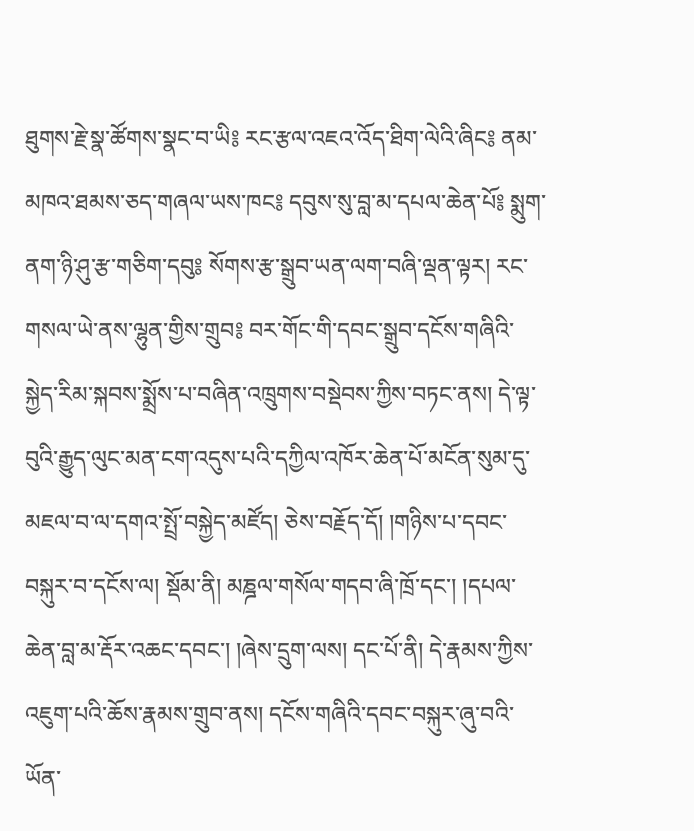ཐུགས་རྗེ་སྣ་ཚོགས་སྣང་བ་ཡི༔ རང་རྩལ་འཇའ་འོད་ཐིག་ལེའི་ཞིང༔ ནམ་མཁའ་ཐམས་ཅད་གཞལ་ཡས་ཁང༔ དབུས་སུ་བླ་མ་དཔལ་ཆེན་པོ༔ སྨུག་ནག་ཉི་ཤུ་རྩ་གཅིག་དབུ༔ སོགས་རྩ་སྒྲུབ་ཡན་ལག་བཞི་ལྡན་ལྟར། རང་གསལ་ཡེ་ནས་ལྷུན་གྱིས་གྲུབ༔ བར་གོང་གི་དབང་སྒྲུབ་དངོས་གཞིའི་སྐྱེད་རིམ་སྐབས་སྨྲོས་པ་བཞིན་འཁྲུགས་བསྡེབས་ཀྱིས་བཏང་ནས། དེ་ལྟ་བུའི་རྒྱུད་ལུང་མན་ངག་འདུས་པའི་དཀྱིལ་འཁོར་ཆེན་པོ་མངོན་སུམ་དུ་མཇལ་བ་ལ་དགའ་སྤྲོ་བསྐྱེད་མཛོད། ཅེས་བརྗོད་དོ། །གཉིས་པ་དབང་བསྐུར་བ་དངོས་ལ། སྡོམ་ནི། མཎྜལ་གསོལ་གདབ་ཞི་ཁྲོ་དང་། །དཔལ་ཆེན་བླ་མ་རྡོར་འཆང་དབང་། །ཞེས་དྲུག་ལས། དང་པོ་ནི། དེ་རྣམས་ཀྱིས་འཇུག་པའི་ཆོས་རྣམས་གྲུབ་ནས། དངོས་གཞིའི་དབང་བསྐུར་ཞུ་བའི་ཡོན་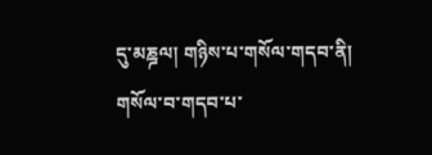དུ་མཎྜལ། གཉིས་པ་གསོལ་གདབ་ནི། གསོལ་བ་གདབ་པ་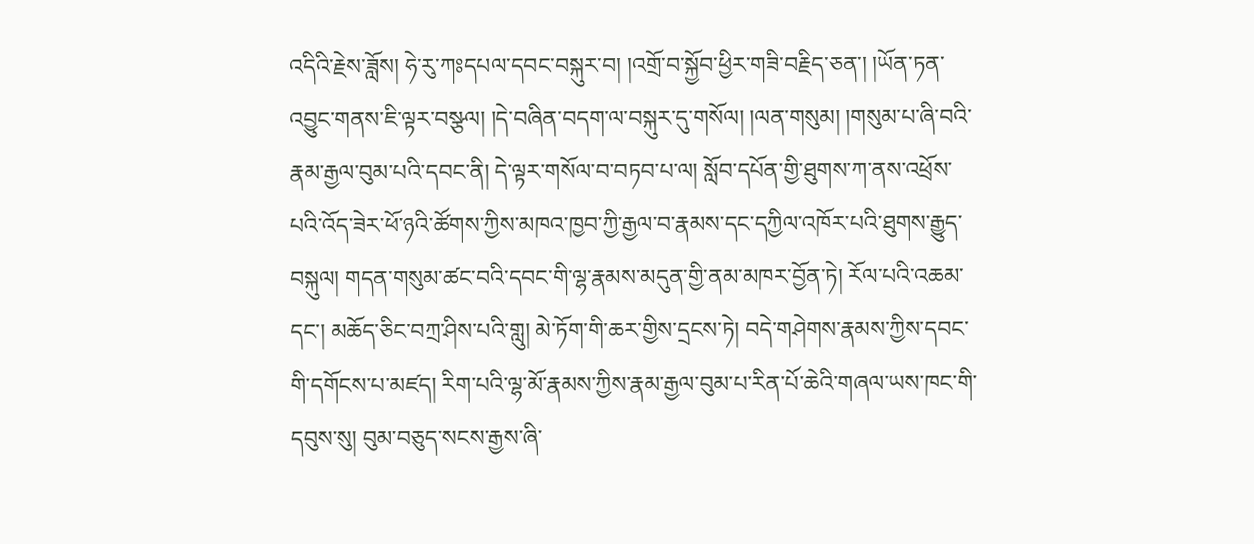འདིའི་རྗེས་ཟློས། ཧེ་རུ་ཀཿདཔལ་དབང་བསྐུར་བ། །འགྲོ་བ་སྐྱོབ་ཕྱིར་གཟི་བརྗིད་ཅན་། །ཡོན་ཏན་འབྱུང་གནས་ཇི་ལྟར་བསྩལ། །དེ་བཞིན་བདག་ལ་བསྐུར་དུ་གསོལ། །ལན་གསུམ། །གསུམ་པ་ཞི་བའི་རྣམ་རྒྱལ་བུམ་པའི་དབང་ནི། དེ་ལྟར་གསོལ་བ་བཏབ་པ་ལ། སློབ་དཔོན་གྱི་ཐུགས་ཀ་ནས་འཕྲོས་པའི་འོད་ཟེར་ཕོ་ཉའི་ཚོགས་ཀྱིས་མཁའ་ཁྱབ་ཀྱི་རྒྱལ་བ་རྣམས་དང་དཀྱིལ་འཁོར་པའི་ཐུགས་རྒྱུད་བསྐུལ། གདན་གསུམ་ཚང་བའི་དབང་གི་ལྷ་རྣམས་མདུན་གྱི་ནམ་མཁར་བྱོན་ཏེ། རོལ་པའི་འཆམ་དང་། མཆོད་ཅིང་བཀྲ་ཤིས་པའི་གླུ། མེ་ཏོག་གི་ཆར་གྱིས་དྲངས་ཏེ། བདེ་གཤེགས་རྣམས་ཀྱིས་དབང་གི་དགོངས་པ་མཛད། རིག་པའི་ལྷ་མོ་རྣམས་ཀྱིས་རྣམ་རྒྱལ་བུམ་པ་རིན་པོ་ཆེའི་གཞལ་ཡས་ཁང་གི་དབུས་སུ། བུམ་བཅུད་སངས་རྒྱས་ཞི་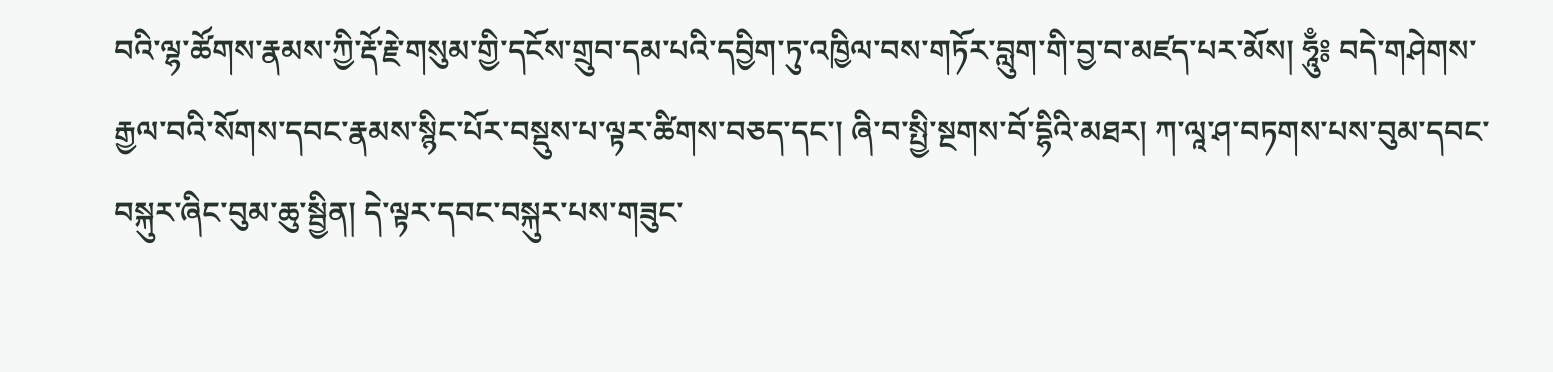བའི་ལྷ་ཚོགས་རྣམས་ཀྱི་རྡོ་རྗེ་གསུམ་གྱི་དངོས་གྲུབ་དམ་པའི་དབྱིག་ཏུ་འཁྱིལ་བས་གཏོར་བླུག་གི་བྱ་བ་མཛད་པར་མོས། ཧཱུྃ༔ བདེ་གཤེགས་རྒྱལ་བའི་སོགས་དབང་རྣམས་སྙིང་པོར་བསྡུས་པ་ལྟར་ཚིགས་བཅད་དང་། ཞི་བ་སྤྱི་སྔགས་བོ་དྷིའི་མཐར། ཀ་ལཱ་ཤ་བཏགས་པས་བུམ་དབང་བསྐུར་ཞིང་བུམ་ཆུ་སྦྱིན། དེ་ལྟར་དབང་བསྐུར་པས་གཟུང་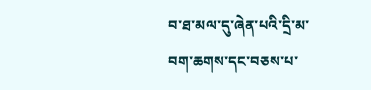བ་ཐ་མལ་དུ་ཞེན་པའི་དྲི་མ་བག་ཆགས་དང་བཅས་པ་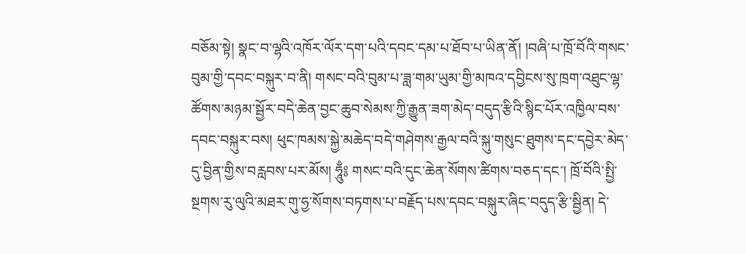བཅོམ་སྟེ། སྣང་བ་ལྷའི་འཁོར་ལོར་དག་པའི་དབང་དམ་པ་ཐོབ་པ་ཡིན་ནོ། །བཞི་པ་ཁྲོ་བོའི་གསང་བུམ་གྱི་དབང་བསྐུར་བ་ནི། གསང་བའི་བུམ་པ་ཟླ་གམ་ཡུམ་གྱི་མཁའ་དབྱིངས་སུ་ཁྲག་འཐུང་ལྷ་ཚོགས་མཉམ་སྦྱོར་བདེ་ཆེན་བྱང་ཆུབ་སེམས་ཀྱི་རྒྱུན་ཟག་མེད་བདུད་རྩིའི་སྙིང་པོར་འཁྱིལ་བས་དབང་བསྐུར་བས། ཕུང་ཁམས་སྐྱེ་མཆེད་བདེ་གཤེགས་རྒྱལ་བའི་སྐུ་གསུང་ཐུགས་དང་དབྱེར་མེད་དུ་བྱིན་གྱིས་བརླབས་པར་མོས། ཧཱུྃ༔ གསང་བའི་དུང་ཆེན་སོགས་ཚིགས་བཅད་དང་། ཁྲོ་བོའི་སྤྱི་སྔགས་རུ་ལུའི་མཐར་གུ་ཧྱ་སོགས་བཏགས་པ་བརྗོད་པས་དབང་བསྐུར་ཞིང་བདུད་རྩི་སྦྱིན། དེ་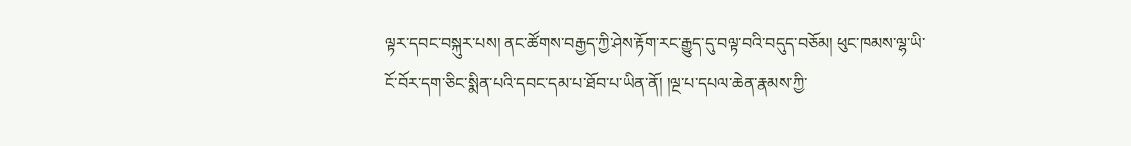ལྟར་དབང་བསྐུར་པས། ནང་ཚོགས་བརྒྱད་ཀྱི་ཤེས་རྟོག་རང་རྒྱུད་དུ་བལྟ་བའི་བདུད་བཅོམ། ཕུང་ཁམས་ལྷ་ཡི་ངོ་བོར་དག་ཅིང་སྨིན་པའི་དབང་དམ་པ་ཐོབ་པ་ཡིན་ནོ། །ལྔ་པ་དཔལ་ཆེན་རྣམས་ཀྱི་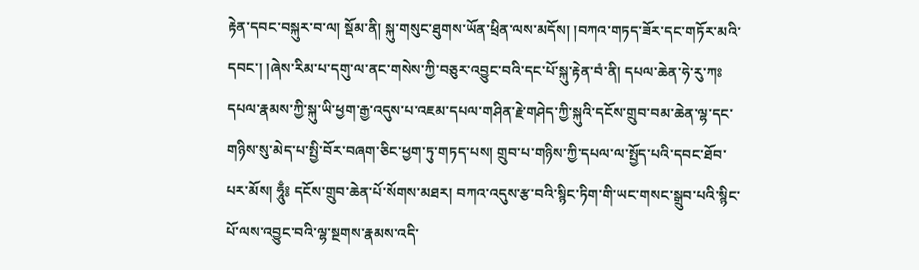རྟེན་དབང་བསྐུར་བ་ལ། སྡོམ་ནི། སྐུ་གསུང་ཐུགས་ཡོན་ཕྲིན་ལས་མདོས། །བཀའ་གཏད་ཟོར་དང་གཏོར་མའི་དབང་། །ཞེས་རིམ་པ་དགུ་ལ་ནང་གསེས་ཀྱི་བཅུར་འབྱུང་བའི་དང་པོ་སྐུ་རྟེན་བཾ་ནི། དཔལ་ཆེན་ཧེ་རུ་ཀཿདཔལ་རྣམས་ཀྱི་སྐུ་ཡི་ཕྱག་རྒྱ་འདུས་པ་འཇམ་དཔལ་གཤིན་རྗེ་གཤེད་ཀྱི་སྐུའི་དངོས་གྲུབ་བམ་ཆེན་ལྷ་དང་གཉིས་སུ་མེད་པ་སྤྱི་བོར་བཞག་ཅིང་ཕྱག་ཏུ་གཏད་པས། གྲུབ་པ་གཉིས་ཀྱི་དཔལ་ལ་སྤྱོད་པའི་དབང་ཐོབ་པར་མོས། ཧཱུྃ༔ དངོས་གྲུབ་ཆེན་པོ་སོགས་མཐར། བཀའ་འདུས་རྩ་བའི་སྙིང་ཏིག་གི་ཡང་གསང་སྒྲུབ་པའི་སྙིང་པོ་ལས་འབྱུང་བའི་ལྷ་སྔགས་རྣམས་འདི་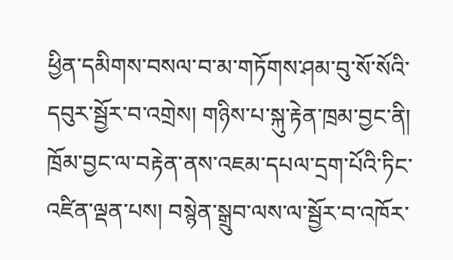ཕྱིན་དམིགས་བསལ་བ་མ་གཏོགས་ཤམ་བུ་སོ་སོའི་དབུར་སྦྱོར་བ་འགྲེས། གཉིས་པ་སྐུ་རྟེན་ཁྲམ་བྱང་ནི། ཁྲོམ་བྱང་ལ་བརྟེན་ནས་འཇམ་དཔལ་དྲག་པོའི་ཏིང་འཛིན་ལྡན་པས། བསྙེན་སྒྲུབ་ལས་ལ་སྦྱོར་བ་འཁོར་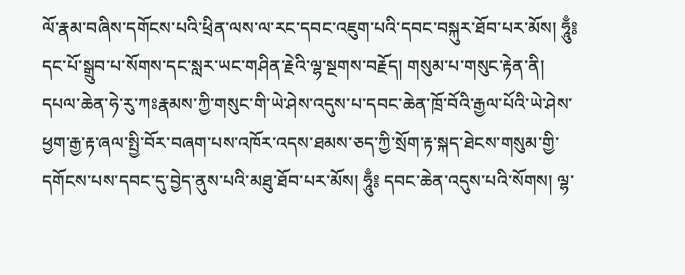ལོ་རྣམ་བཞིས་དགོངས་པའི་ཕྲིན་ལས་ལ་རང་དབང་འཇུག་པའི་དབང་བསྐུར་ཐོབ་པར་མོས། ཧཱུྃ༔ དང་པོ་སྒྲུབ་པ་སོགས་དང་སླར་ཡང་གཤིན་རྗེའི་ལྷ་སྔགས་བརྗོད། གསུམ་པ་གསུང་རྟེན་ནི། དཔལ་ཆེན་ཧེ་རུ་ཀཿརྣམས་ཀྱི་གསུང་གི་ཡེ་ཤེས་འདུས་པ་དབང་ཆེན་ཁྲོ་བོའི་རྒྱལ་པོའི་ཡེ་ཤེས་ཕྱག་རྒྱ་རྟ་ཞལ་སྤྱི་བོར་བཞག་པས་འཁོར་འདས་ཐམས་ཅད་ཀྱི་སྲོག་རྟ་སྐད་ཐེངས་གསུམ་གྱི་དགོངས་པས་དབང་དུ་བྱེད་ནུས་པའི་མཐུ་ཐོབ་པར་མོས། ཧཱུྃ༔ དབང་ཆེན་འདུས་པའི་སོགས། ལྷ་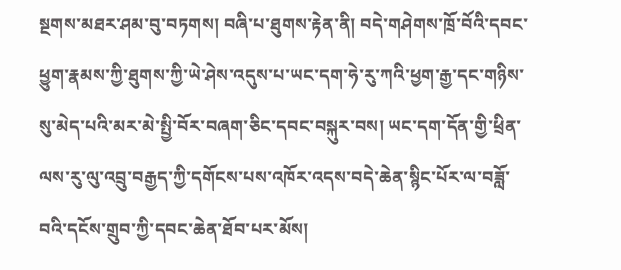སྔགས་མཐར་ཤམ་བུ་བཏགས། བཞི་པ་ཐུགས་རྟེན་ནི། བདེ་གཤེགས་ཁྲོ་བོའི་དབང་ཕྱུག་རྣམས་ཀྱི་ཐུགས་ཀྱི་ཡེ་ཤེས་འདུས་པ་ཡང་དག་ཧེ་རུ་ཀའི་ཕྱག་རྒྱ་དང་གཉིས་སུ་མེད་པའི་མར་མེ་སྤྱི་བོར་བཞག་ཅིང་དབང་བསྐུར་བས། ཡང་དག་དོན་གྱི་ཕྲིན་ལས་རུ་ལུ་འབྲུ་བརྒྱད་ཀྱི་དགོངས་པས་འཁོར་འདས་བདེ་ཆེན་སྙིང་པོར་ལ་བཟློ་བའི་དངོས་གྲུབ་ཀྱི་དབང་ཆེན་ཐོབ་པར་མོས།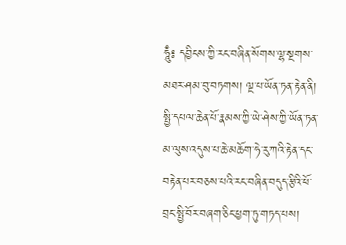ཧཱུྃ༔ དབྱིངས་ཀྱི་རང་བཞིན་སོགས་ལྷ་སྔགས་མཐར་ཤམ་བུ་བཏགས། ལྔ་པ་ཡོན་ཏན་རྟེན་ནི། སྤྱི་དཔལ་ཆེན་པོ་རྣམས་ཀྱི་ཡེ་ཤེས་ཀྱི་ཡོན་ཏན་མ་ལུས་འདུས་པ་ཆེ་མཆོག་ཧེ་རུ་ཀའི་རྟེན་དང་བརྟེན་པར་བཅས་པའི་རང་བཞིན་བདུད་རྩིའི་ཕོ་བྲང་སྤྱི་བོར་བཞག་ཅིང་ཕྱག་ཏུ་གཏད་པས།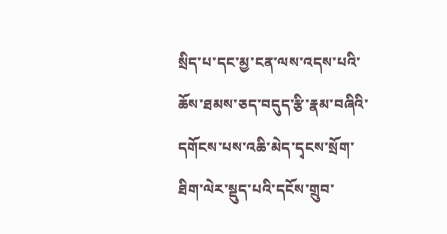སྲིད་པ་དང་མྱ་ངན་ལས་འདས་པའི་ཆོས་ཐམས་ཅད་བདུད་རྩི་རྣམ་བཞིའི་དགོངས་པས་འཆི་མེད་དྭངས་སྲོག་ཐིག་ལེར་སྡུད་པའི་དངོས་གྲུབ་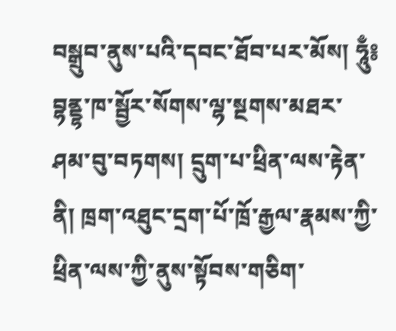བསྒྲུབ་ནུས་པའི་དབང་ཐོབ་པར་མོས། ཧཱུྃ༔ བྷནྡྷ་ཁ་སྦྱོར་སོགས་ལྷ་སྔགས་མཐར་ཤམ་བུ་བཏགས། དྲུག་པ་ཕྲིན་ལས་རྟེན་ནི། ཁྲག་འཐུང་དྲག་པོ་ཁྲོ་རྒྱལ་རྣམས་ཀྱི་ཕྲིན་ལས་ཀྱི་ནུས་སྟོབས་གཅིག་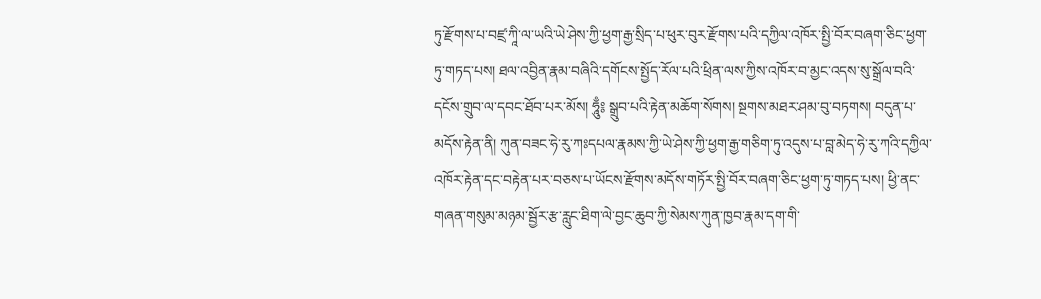ཏུ་རྫོགས་པ་བཛྲ་ཀཱི་ལ་ཡའི་ཡེ་ཤེས་ཀྱི་ཕྱག་རྒྱ་སྲིད་པ་ཕུར་བུར་རྫོགས་པའི་དཀྱིལ་འཁོར་སྤྱི་བོར་བཞག་ཅིང་ཕྱག་ཏུ་གཏད་པས། ཐལ་འབྱིན་རྣམ་བཞིའི་དགོངས་སྤྱོད་རོལ་པའི་ཕྲིན་ལས་ཀྱིས་འཁོར་བ་མྱང་འདས་སུ་སྒྲོལ་བའི་དངོས་གྲུབ་ལ་དབང་ཐོབ་པར་མོས། ཧཱུྃ༔ སྒྲུབ་པའི་རྟེན་མཆོག་སོགས། སྔགས་མཐར་ཤམ་བུ་བཏགས། བདུན་པ་མདོས་རྟེན་ནི། ཀུན་བཟང་ཧེ་རུ་ཀཿདཔལ་རྣམས་ཀྱི་ཡེ་ཤེས་ཀྱི་ཕྱག་རྒྱ་གཅིག་ཏུ་འདུས་པ་བླ་མེད་ཧེ་རུ་ཀའི་དཀྱིལ་འཁོར་རྟེན་དང་བརྟེན་པར་བཅས་པ་ཡོངས་རྫོགས་མདོས་གཏོར་སྤྱི་བོར་བཞག་ཅིང་ཕྱག་ཏུ་གཏད་པས། ཕྱི་ནང་གཞན་གསུམ་མཉམ་སྦྱོར་རྩ་རླུང་ཐིག་ལེ་བྱང་ཆུབ་ཀྱི་སེམས་ཀུན་ཁྱབ་རྣམ་དག་གི་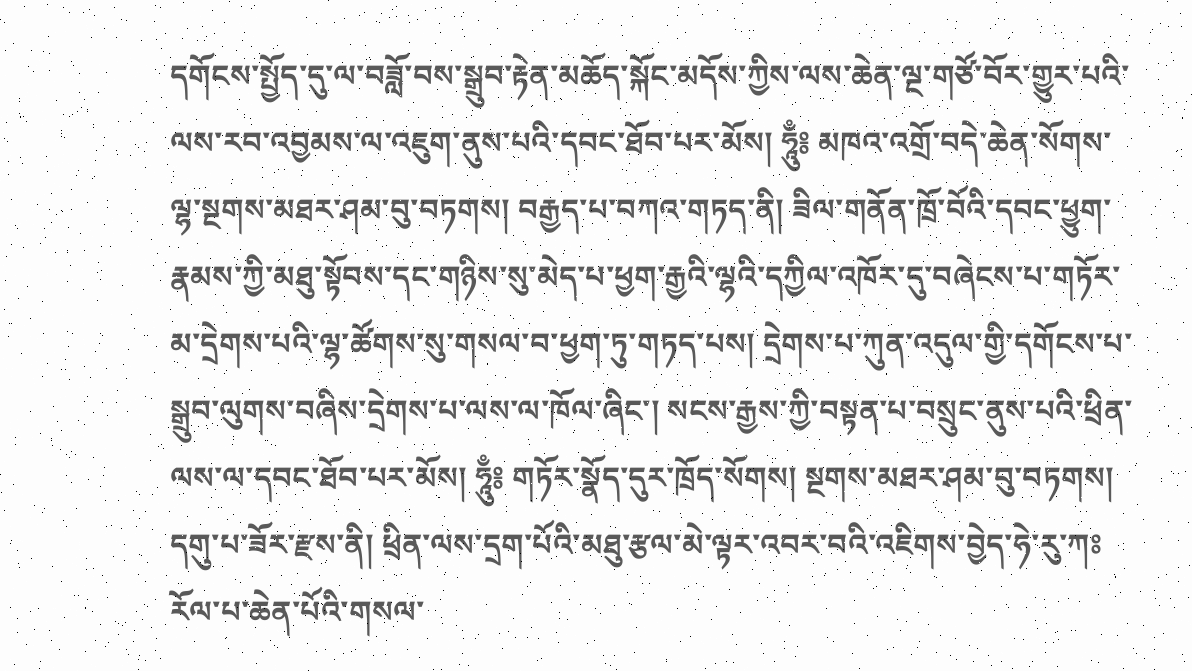དགོངས་སྤྱོད་དུ་ལ་བཟློ་བས་སྒྲུབ་རྟེན་མཆོད་སྐོང་མདོས་ཀྱིས་ལས་ཆེན་ལྔ་གཙོ་བོར་གྱུར་པའི་ལས་རབ་འབྱམས་ལ་འཇུག་ནུས་པའི་དབང་ཐོབ་པར་མོས། ཧཱུྃ༔ མཁའ་འགྲོ་བདེ་ཆེན་སོགས་ལྷ་སྔགས་མཐར་ཤམ་བུ་བཏགས། བརྒྱད་པ་བཀའ་གཏད་ནི། ཟིལ་གནོན་ཁྲོ་བོའི་དབང་ཕྱུག་རྣམས་ཀྱི་མཐུ་སྟོབས་དང་གཉིས་སུ་མེད་པ་ཕྱག་རྒྱའི་ལྷའི་དཀྱིལ་འཁོར་དུ་བཞེངས་པ་གཏོར་མ་དྲེགས་པའི་ལྷ་ཚོགས་སུ་གསལ་བ་ཕྱག་ཏུ་གཏད་པས། དྲེགས་པ་ཀུན་འདུལ་གྱི་དགོངས་པ་སྒྲུབ་ལུགས་བཞིས་དྲེགས་པ་ལས་ལ་ཁོལ་ཞིང་། སངས་རྒྱས་ཀྱི་བསྟན་པ་བསྲུང་ནུས་པའི་ཕྲིན་ལས་ལ་དབང་ཐོབ་པར་མོས། ཧཱུྃ༔ གཏོར་སྣོད་དུར་ཁྲོད་སོགས། སྔགས་མཐར་ཤམ་བུ་བཏགས། དགུ་པ་ཟོར་རྫས་ནི། ཕྲིན་ལས་དྲག་པོའི་མཐུ་རྩལ་མེ་ལྟར་འབར་བའི་འཇིགས་བྱེད་ཧེ་རུ་ཀཿརོལ་པ་ཆེན་པོའི་གསལ་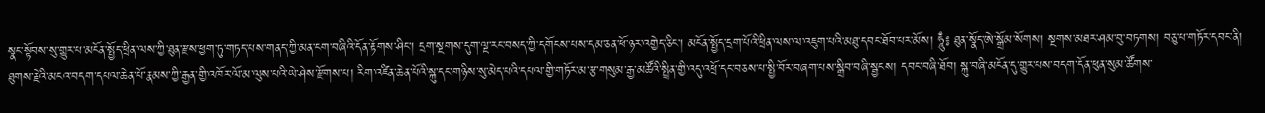སྣང་སྟོབས་སུ་གྱུར་པ་མངོན་སྤྱོད་ཕྲིན་ལས་ཀྱི་ཐུན་རྫས་ཕྱག་ཏུ་གཏད་པས་གནད་ཀྱི་མན་ངག་བཞིའི་དོན་རྟོགས་ཤིང་། དྲག་སྔགས་དུག་ལྔ་རང་བསད་ཀྱི་དགོངས་པས་དམ་ཅན་ཕོ་ཉར་འགྱེད་ཅིང་། མངོན་སྤྱོད་དྲག་པོའི་ཕྲིན་ལས་ལ་འཇུག་པའི་མཐུ་དབང་ཐོབ་པར་མོས། ཧཱུྃ༔ ཐུན་སྣོད་ཨེ་སྒྲོམ་སོགས། སྔགས་མཐར་ཤམ་བུ་བཏགས། བཅུ་པ་གཏོར་དབང་ནི། ཐུགས་རྗེའི་མངའ་བདག་དཔལ་ཆེན་པོ་རྣམས་ཀྱི་རྒྱན་གྱི་འཁོར་ལོ་མ་ལུས་པའི་ཡེ་ཤེས་རྫོགས་པ། རིག་འཛིན་ཆེན་པོའི་སྐུ་དང་གཉིས་སུ་མེད་པའི་དཔལ་གྱི་གཏོར་མ་རྩ་གསུམ་རྒྱ་མཚོའི་སྤྲིན་གྱི་འདུ་འཕྲོ་དང་བཅས་པ་སྤྱི་བོར་བཞག་པས་སྒྲིབ་བཞི་སྦྱངས། དབང་བཞི་ཐོབ། སྐུ་བཞི་མངོན་དུ་གྱུར་པས་བདག་དོན་ཕུན་སུམ་ཚོགས་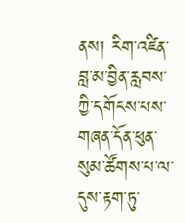ནས། རིག་འཛིན་བླ་མ་བྱིན་རླབས་ཀྱི་དགོངས་པས་གཞན་དོན་ཕུན་སུམ་ཚོགས་པ་ལ་དུས་རྟག་ཏུ་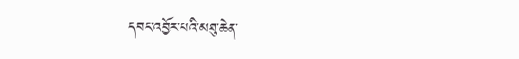དབང་འབྱོར་པའི་མཐུ་ཆེན་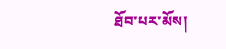ཐོབ་པར་མོས།